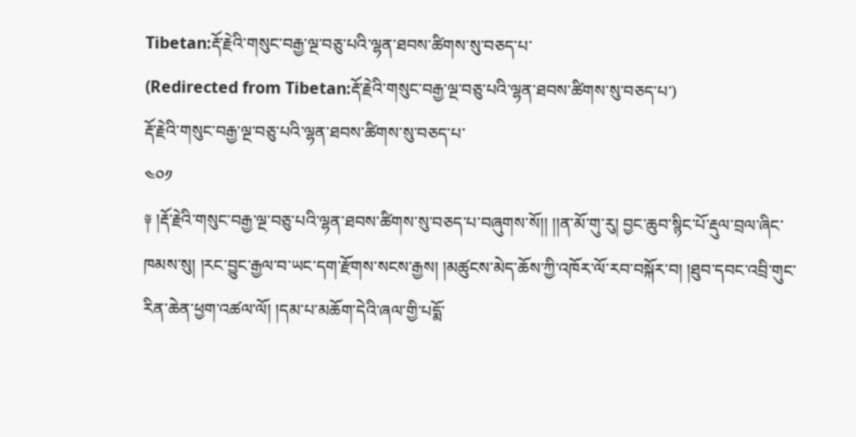Tibetan:རྡོ་རྗེའི་གསུང་བརྒྱ་ལྔ་བཅུ་པའི་ལྷན་ཐབས་ཚིགས་སུ་བཅད་པ་
(Redirected from Tibetan:རྡོ་རྗེའི་གསུང་བརྒྱ་ལྔ་བཅུ་པའི་ལྷན་ཐབས་ཚིགས་སུ་བཅད་པ་)
རྡོ་རྗེའི་གསུང་བརྒྱ་ལྔ་བཅུ་པའི་ལྷན་ཐབས་ཚིགས་སུ་བཅད་པ་
༤༠༡
༈ །རྡོ་རྗེའི་གསུང་བརྒྱ་ལྔ་བཅུ་པའི་ལྷན་ཐབས་ཚིགས་སུ་བཅད་པ་བཞུགས་སོ།། །།ན་མོ་གུ་རུ། བྱང་ཆུབ་སྙིང་པོ་རྡུལ་བྲལ་ཞིང་ཁམས་སུ། །རང་བྱུང་རྒྱལ་བ་ཡང་དག་རྫོགས་སངས་རྒྱས། །མཚུངས་མེད་ཆོས་ཀྱི་འཁོར་ལོ་རབ་བསྐོར་བ། །ཐུབ་དབང་འབྲི་གུང་རིན་ཆེན་ཕྱག་འཚལ་ལོ། །དམ་པ་མཆོག་དེའི་ཞལ་གྱི་པདྨོ་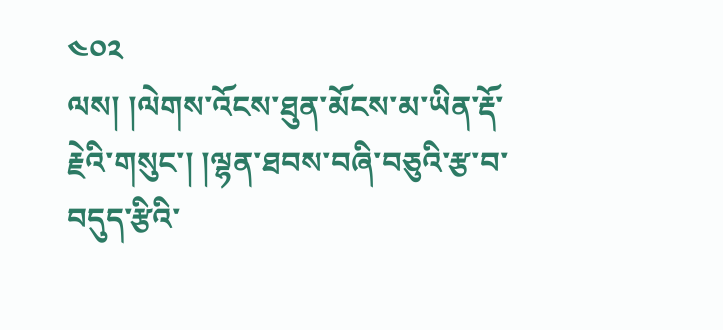༤༠༢
ལས། །ལེགས་འོངས་ཐུན་མོངས་མ་ཡིན་རྡོ་རྗེའི་གསུང་། །ལྷན་ཐབས་བཞི་བཅུའི་རྩ་བ་བདུད་རྩིའི་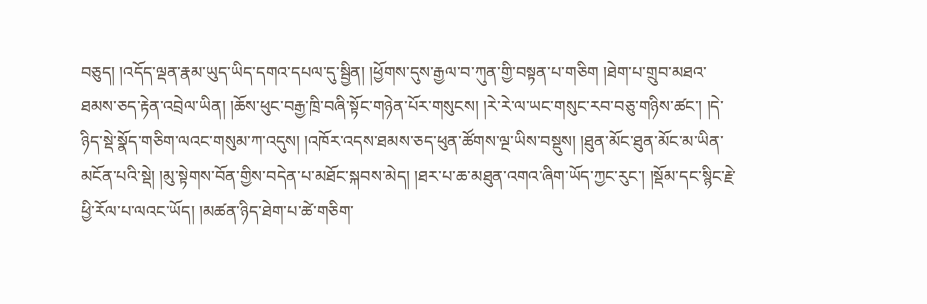བཅུད། །འདོད་ལྡན་རྣམ་ཡུད་ཡིད་དགའ་དཔལ་དུ་སྦྱིན། །ཕྱོགས་དུས་རྒྱལ་བ་ཀུན་གྱི་བསྟན་པ་གཅིག །ཐེག་པ་གྲུབ་མཐའ་ཐམས་ཅད་རྟེན་འབྲེལ་ཡིན། །ཆོས་ཕུང་བརྒྱ་ཁྲི་བཞི་སྟོང་གཉེན་པོར་གསུངས། །རེ་རེ་ལ་ཡང་གསུང་རབ་བཅུ་གཉིས་ཚང་། །དེ་ཉིད་སྡེ་སྣོད་གཅིག་ལའང་གསུམ་ཀ་འདུས། །འཁོར་འདས་ཐམས་ཅད་ཕུན་ཚོགས་ལྔ་ཡིས་བསྡུས། །ཐུན་མོང་ཐུན་མོང་མ་ཡིན་མངོན་པའི་སྡེ། །མུ་སྟེགས་བོན་གྱིས་བདེན་པ་མཐོང་སྐབས་མེད། །ཐར་པ་ཆ་མཐུན་འགའ་ཞིག་ཡོད་ཀྱང་རུང་། །སྡོམ་དང་སྙིང་རྗེ་ཕྱི་རོལ་པ་ལའང་ཡོད། །མཚན་ཉིད་ཐེག་པ་ཚེ་གཅིག་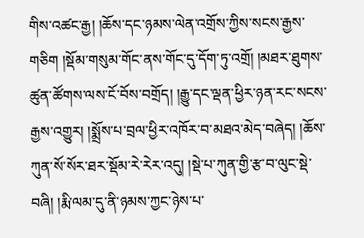གིས་འཚང་རྒྱ། །ཆོས་དང་ཉམས་ལེན་འགྲོས་ཀྱིས་སངས་རྒྱས་གཅིག །སྡོམ་གསུམ་གོང་ནས་གོང་དུ་དོག་ཏུ་འགྲོ། །མཐར་ཐུགས་ཚུན་ཚོགས་ལས་ངོ་བོས་བགྲོད། །རྒྱུ་དང་ལྡན་ཕྱིར་ཉན་རང་སངས་རྒྱས་འགྱུར། །སྨྲོས་པ་བྲལ་ཕྱིར་འཁོར་བ་མཐའ་མེད་བཞེད། །ཆོས་ཀུན་སོ་སོར་ཐར་སྡོམ་རེ་རེར་འདུ། །སྡེ་པ་ཀུན་གྱི་རྩ་བ་ལུང་སྡེ་བཞི། །རྨི་ལམ་དུ་ནི་ཉམས་ཀྱང་ཉེས་པ་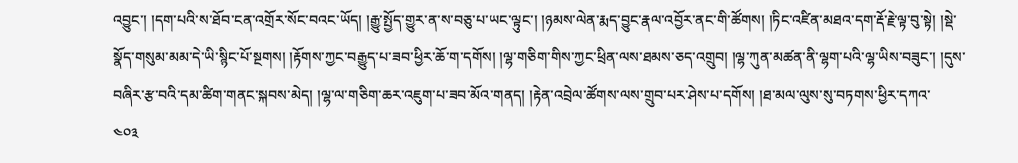འབྱུང་། །དག་པའི་ས་ཐོབ་ངན་འགྲོར་སོང་བའང་ཡོད། །རྒྱུ་སྤྱོད་གྱུར་ན་ས་བཅུ་པ་ཡང་ལྟུང་། །ཉམས་ལེན་རྨད་བྱུང་རྣལ་འབྱོར་ནང་གི་ཚོགས། །ཏིང་འཛིན་མཐའ་དག་རྡོ་རྗེ་ལྟ་བུ་སྟེ། །སྡེ་སྣོད་གསུམ་མམ་དེ་ཡི་སྙིང་པོ་སྔགས། །རྟོགས་ཀྱང་བརྒྱུད་པ་ཟབ་ཕྱིར་ཆོ་ག་དགོས། །ལྷ་གཅིག་གིས་ཀྱང་ཕྲིན་ལས་ཐམས་ཅད་འགྲུབ། །ལྷ་ཀུན་མཚན་ནི་ལྷག་པའི་ལྷ་ཡིས་བཟུང་། །དུས་བཞིར་རྩ་བའི་དམ་ཚིག་གནང་སྐབས་མེད། །ལྷ་ལ་གཅིག་ཆར་འཇུག་པ་ཟབ་མོའ་གནད། །རྟེན་འབྲེལ་ཚོགས་ལས་གྲུབ་པར་ཤེས་པ་དགོས། །ཐ་མལ་ལུས་སུ་བཏགས་ཕྱིར་དཀའ་
༤༠༣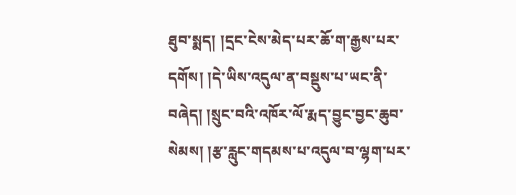ཐུབ་སྨད། །དྲང་ངེས་མེད་པར་ཆོ་ག་རྒྱས་པར་དགོས། །དེ་ཡིས་འདུལ་ན་བསྡུས་པ་ཡང་ནི་བཞེད། །སྲུང་བའི་འཁོར་ལོ་རྨད་བྱུང་བྱང་ཆུབ་སེམས། །རྩ་རླུང་གདམས་པ་འདུལ་བ་ལྷག་པར་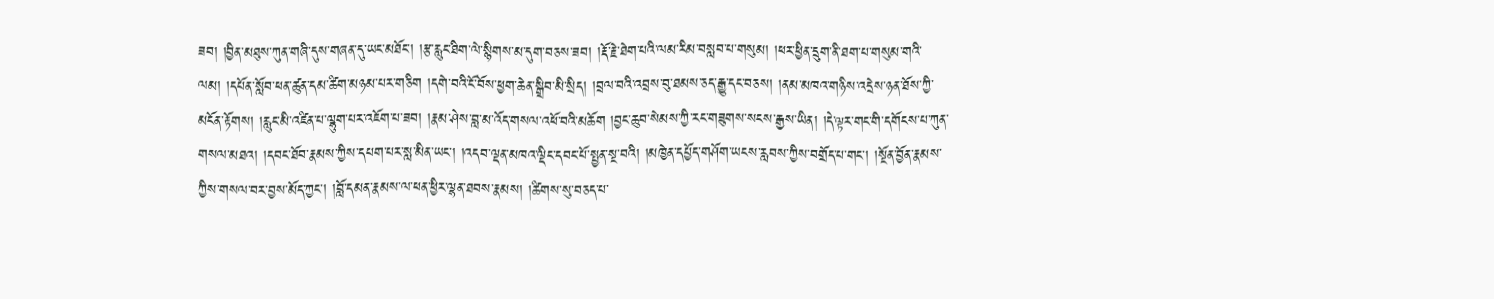ཟབ། །བྱིན་མཐུས་ཀུན་གཞི་དུས་གཞན་དུ་ཡང་མཐོང་། །རྩ་རླུང་ཐིག་ལེ་སྙིགས་མ་དུག་བཅས་ཟབ། །རྡོ་རྗེ་ཐེག་པའི་ལམ་རིམ་བསླབ་པ་གསུམ། །ཕར་ཕྱིན་དྲུག་ནི་ཐག་པ་གསུམ་གའི་ལམ། །དཔོན་སློབ་ཕན་ཚུན་དམ་ཚིག་མཉམ་པར་གཅིག །དགེ་བའི་ངོ་བོས་ཕྱག་ཆེན་སྒྲིབ་མི་སྲིད། །བྲལ་བའི་འབྲས་བུ་ཐམས་ཅད་རྒྱུ་དང་བཅས། །ནམ་མཁའ་གཉིས་འདྲེས་ཉན་ཐོས་ཀྱི་མངོན་རྟོགས། །རླུང་མི་འཛིན་པ་ལྷུག་པར་འཇོག་པ་ཟབ། །རྣམ་ཤེས་བླ་མ་འོད་གསལ་འཕོ་བའི་མཆོག །བྱང་ཆུབ་སེམས་ཀྱི་རང་གཟུགས་སངས་རྒྱས་ཡིན། །དེ་ལྟར་གང་གི་དགོངས་པ་ཀུན་གསལ་མཐའ། །དབང་ཐོབ་རྣམས་ཀྱིས་དཔག་པར་སླ་མིན་ཡང་། །འདབ་ལྡན་མཁའ་ལྡིང་དབང་པོ་སྤྱན་སྔ་བའི། །མཁྱེན་དཔྱོད་གཤོག་ཡངས་རླབས་ཀྱིས་བགྲོད་པ་གང་། །སྔོན་བྱོན་རྣམས་ཀྱིས་གསལ་བར་བྱས་མོད་ཀྱང་། །བློ་དམན་རྣམས་ལ་ཕན་ཕྱིར་ལྷན་ཐབས་རྣམས། །ཚིགས་སུ་བཅད་པ་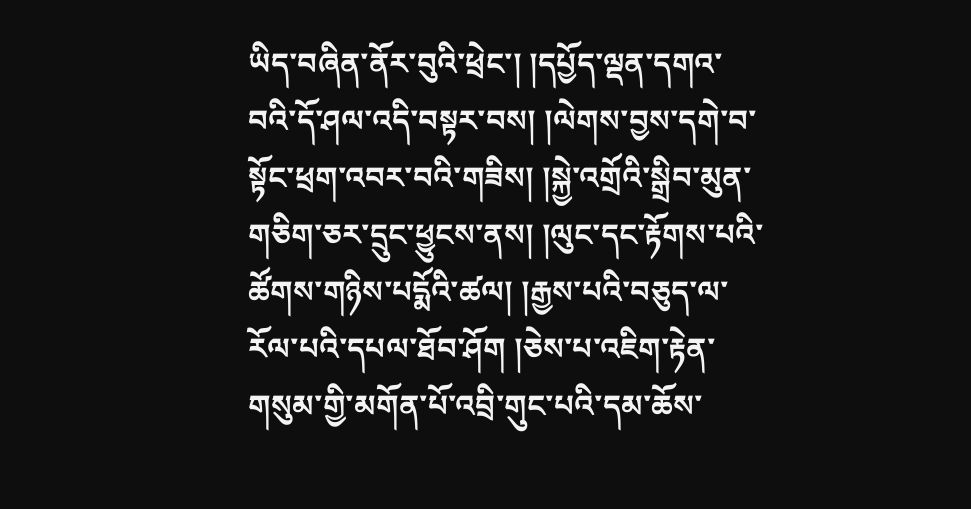ཡིད་བཞིན་ནོར་བུའི་ཕྲེང་། །དཔྱོད་ལྡན་དགའ་བའི་དོ་ཤལ་འདི་བསྟར་བས། །ལེགས་བྱས་དགེ་བ་སྟོང་ཕྲག་འབར་བའི་གཟིས། །སྐྱེ་འགྲོའི་སྒྲིབ་མུན་གཅིག་ཅར་དྲུང་ཕྱུངས་ནས། །ལུང་དང་རྟོགས་པའི་ཚོགས་གཉིས་པདྨོའི་ཚལ། །རྒྱས་པའི་བཅུད་ལ་རོལ་པའི་དཔལ་ཐོབ་ཤོག །ཅེས་པ་འཇིག་རྟེན་གསུམ་གྱི་མགོན་པོ་འབྲི་གུང་པའི་དམ་ཆོས་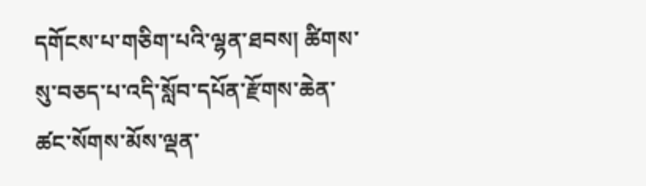དགོངས་པ་གཅིག་པའི་ལྷན་ཐབས། ཚིགས་སུ་བཅད་པ་འདི་སློབ་དཔོན་རྫོགས་ཆེན་ཚང་སོགས་མོས་ལྡན་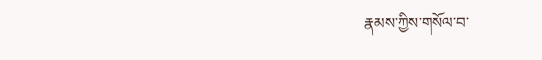རྣམས་ཀྱིས་གསོལ་བ་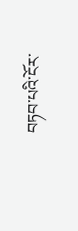བཏབ་པའི་ངོར་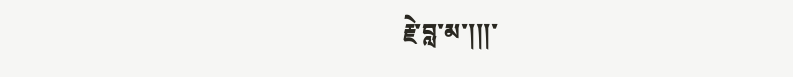རྗེ་བླ་མ་།།།་